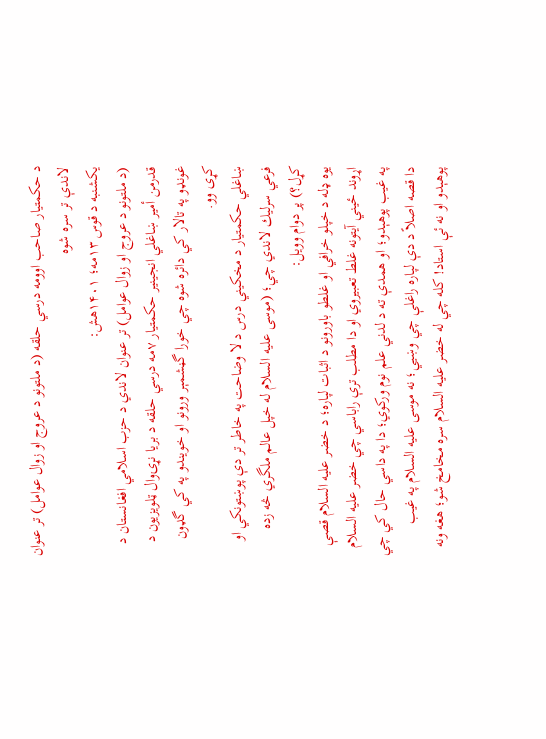د حکمتيار صاحب اوومه درسي حلقه (د ملتونو د عروج او زوال عوامل) تر عنوان لاندې تر سره شوه
يکشنبه د قوس ۱۳مه؛ ۱۴۰۱ھش:
(د ملتونو د عروج او زوال عوامل) تر عنوان لاندي د حزب اسلامي افغانستان د قدرمن أمير ښاغلي انجينير حکمتيار ۷مه درسي حلقه د بريا نړۍوال ټلويزيون د غونډو په تالار کي دائره شوه چي خورا گڼشمېر ورونو او خویندو په کي گډون کړی وو.
ښاغلي حکمتيار د مخکيني درس د لا وضاحت په خاطر تر دې پوښتونکي او فرعي سرليك لاندي چي؛ (موسى عليه السلام له خپل عالم ملگري څه زده كړل؟) پر دوام وويل:
يوه ډله د خپلو خرافي او غلطو باورونو د اثبات لپاره؛ د خضر عليه السلام قصې اړوند ځيني آيتونه غلط تعبيروي او دا مطلب ترې راباسي چي خضر عليه السلام په غيب پوهېدو؛ او همدې ته د لدني علم نوم وركوي؛ دا په داسي حال كي چي دا قصه اصلاً د دې لپاره راغلې چي وښيي؛ نه موسى عليه السلام په غيب پوهېدو او نه ئې استاد! كله چي له خضر عليه السلام سره مخامخ شو؛ هغه ونه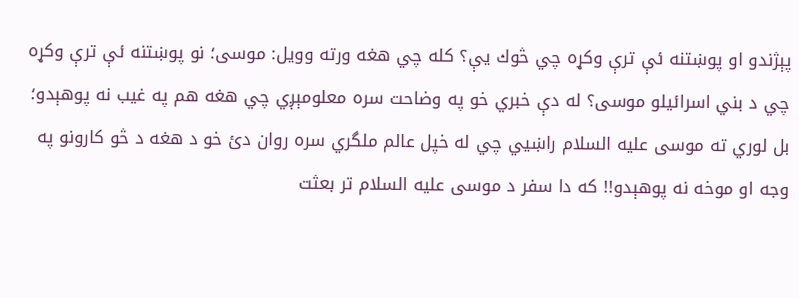پېژندو او پوښتنه ئې ترې وكړه چي څوك يې؟ كله چي هغه ورته وويل: موسى؛ نو پوښتنه ئې ترې وكړه چي د بني اسرائيلو موسى؟ له دې خبري خو په وضاحت سره معلومېږي چي هغه هم په غيب نه پوهېدو؛ بل لوري ته موسى عليه السلام راښيي چي له خپل عالم ملگري سره روان دئ خو د هغه د څو كارونو په وجه او موخه نه پوهېدو!! كه دا سفر د موسى عليه السلام تر بعثت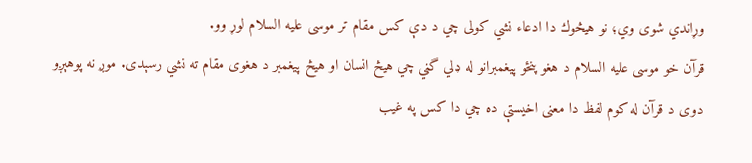وړاندي شوى وي؛ نو هيڅوك دا ادعاء نشي كولى چي د دې كس مقام تر موسى عليه السلام لوړ وو.
قرآن خو موسى عليه السلام د هغو پنځو پيغمبرانو له ډلي گڼي چي هيڅ انسان او هيڅ پيغمبر د هغوى مقام ته نشي رسېدى. موږ نه پوهېږو دوى د قرآن له كوم لفظ دا معنى اخيستې ده چي دا كس په غيب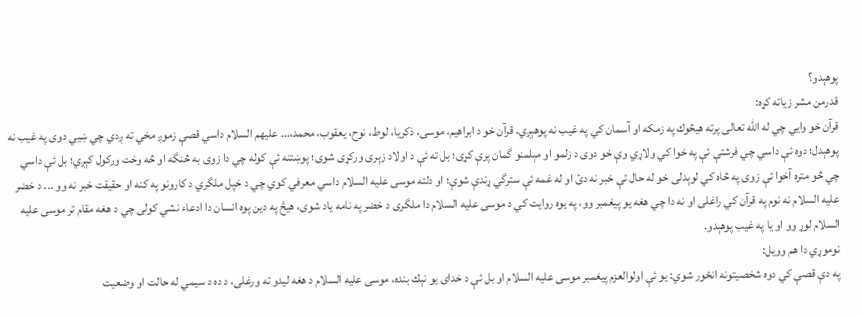پوهېدو؟
قدرمن مشر زياته کړه:
قرآن خو وايي چي له الله تعالى پرته هيڅوك په زمكه او آسمان كي په غيب نه پوهېږي. قرآن خو د ابراهيم، موسى، ذكريا، لوط، نوح، يعقوب، محمد،... عليهم السلام داسي قصې زموږ مخي ته ږدي چي ښيي دوى په غيب نه پوهېدل؛ دوه ئې داسي چي فرشتې ئې په خوا كي ولاړي وې خو دوى د زلمو او مېلمنو گمان پرې كړى؛ بل ته ئې د اولاد زېرى وركړى شوى؛ پوښتنه ئې كوله چي دا زوى به څنگه او څه وخت وركول كېږي؛ بل ئې داسي چي څو متره آخوا ئې زوى په څاه كي لوېدلى خو له حال ئې خبر نه دئ او له غمه ئې سترگي ړندې شوې؛ او دلته موسى عليه السلام داسي معرفي كوي چي د خپل ملگري د كارونو په كنه او حقيقت خبر نه وو ... د خضر عليه السلام نه نوم په قرآن كي راغلى او نه دا چي هغه يو پيغمبر وو، په يوه روايت كي د موسى عليه السلام دا ملگرى د خضر په نامه ياد شوى، هيڅ په دين پوه انسان دا ادعاء نشي كولى چي د هغه مقام تر موسى عليه السلام لوړ وو او يا په غيب پوهېدو.
نوموړي دا هم وويل:
په دې قصې كي دوه شخصيتونه انځور شوي: يو ئې اولوالعزم پيغمبر موسى عليه السلام او بل ئې د خداى يو نېك بنده، موسى عليه السلام د هغه ليدو ته ورغلى، د ده د سيمي له حالت او وضعيت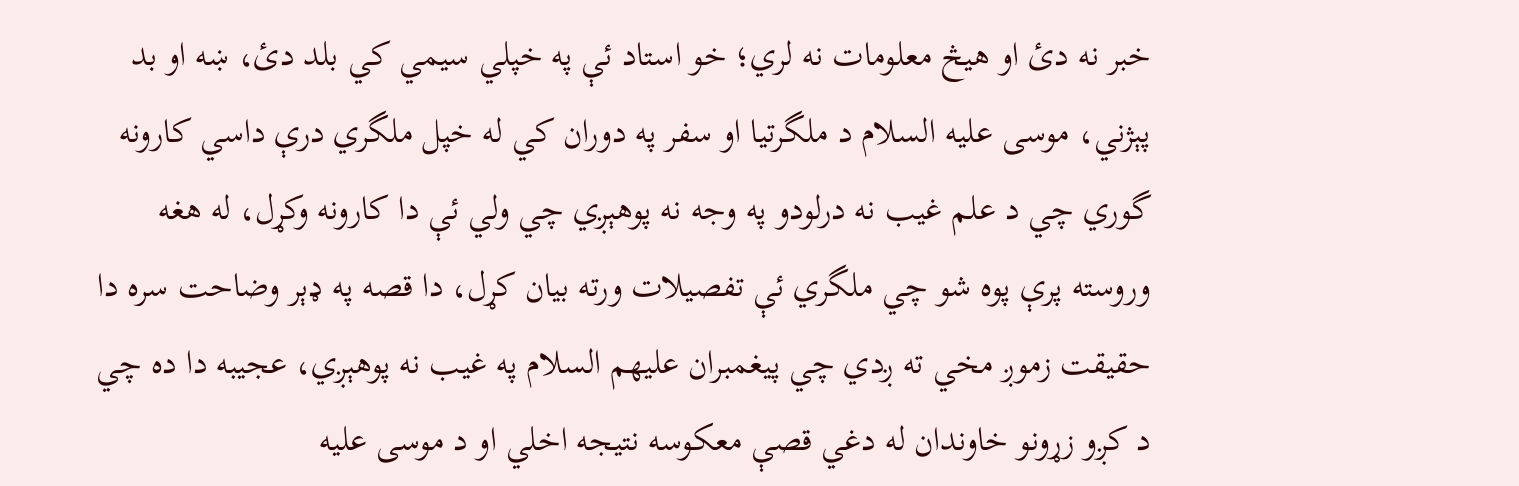خبر نه دئ او هيڅ معلومات نه لري؛ خو استاد ئې په خپلي سيمي كي بلد دئ، ښه او بد پېژني، موسى عليه السلام د ملگرتيا او سفر په دوران كي له خپل ملگري درې داسي كارونه گوري چي د علم غيب نه درلودو په وجه نه پوهېږي چي ولي ئې دا كارونه وكړل، له هغه وروسته پرې پوه شو چي ملگري ئې تفصيلات ورته بيان كړل، دا قصه په ډېر وضاحت سره دا حقيقت زموږ مخي ته ږدي چي پيغمبران عليهم السلام په غيب نه پوهېږي، عجيبه دا ده چي د كږو زړونو خاوندان له دغي قصې معكوسه نتيجه اخلي او د موسى عليه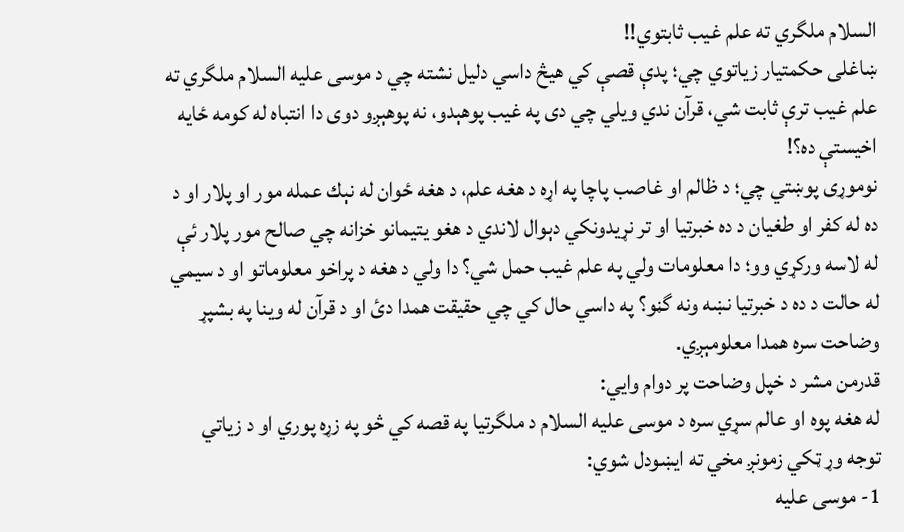السلام ملگري ته علم غيب ثابتوي!!
ښاغلی حکمتيار زياتوي چي؛ پدې قصې كي هيڅ داسي دليل نشته چي د موسى عليه السلام ملگري ته علم غيب ترې ثابت شي، قرآن ندي ويلي چي دى په غيب پوهېدو، نه پوهېږو دوى دا انتباه له كومه ځايه اخيستې ده؟!
نوموړی پوښتي چي؛ د ظالم او غاصب پاچا په اړه د هغه علم، د هغه ځوان له نېك عمله مور او پلار او د ده له كفر او طغيان د ده خبرتيا او تر نړيدونكي دېوال لاندي د هغو يتيمانو خزانه چي صالح مور پلار ئې له لاسه وركړي وو؛ دا معلومات ولي په علم غيب حمل شي؟ دا ولي د هغه د پراخو معلوماتو او د سيمي له حالت د ده د خبرتيا نښه ونه گڼو؟ په داسي حال كي چي حقيقت همدا دئ او د قرآن له وينا په بشپړ وضاحت سره همدا معلومېږي.
قدرمن مشر د خپل وضاحت پر دوام وايي:
له هغه پوه او عالم سړي سره د موسى عليه السلام د ملگرتيا په قصه كي څو په زړه پوري او د زياتي توجه وړ ټكي زمونږ مخي ته ايښودل شوي:
1- موسى عليه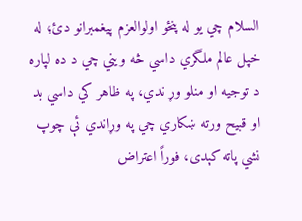السلام چي يو له پنځو اولوالعزم پيغمبرانو دئ؛ له خپل عالم ملگري داسي څه ويني چي د ده لپاره د توجيه او منلو وړ ندي، په ظاهر كي داسي بد او قبيح ورته ښكاري چي په وړاندي ئې چوپ نشي پاته كېدى، فوراً اعتراض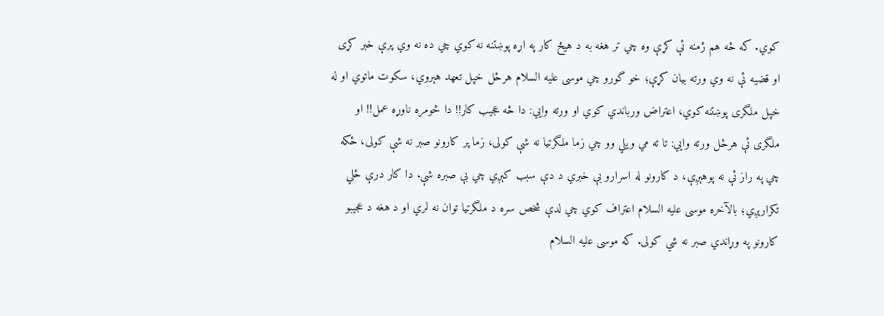كوي. كه څه هم ژمنه ئې كړې وه چي تر هغه به د هيڅ كار په اړه پوښتنه نه كوي چي ده نه وي پرې خبر كړى او قضيه ئې نه وي ورته بيان كړې؛ خو گورو چي موسى عليه السلام هرځل خپل تعهد هېروي، سكوت ماتوي او له خپل ملگرى پوښتنه كوي، اعتراض ورباندي كوي او ورته وايي: دا څه عجيب كار!! دا څومره ناوړه عمل!! او ملگرى ئې هرځل ورته وايي: تا ته مي ويلي وو چي زما ملگرتيا نه شې كولى، زما پر كارونو صبر نه شې كولى، ځكه چي په راز ئې نه پوهېږې، د كارونو له اسرارو بې خبري د دې سبب كېږي چي بې صبره شې. دا كار درې ځلي تكرارېږي؛ بالآخره موسى عليه السلام اعتراف كوي چي لدې شخص سره د ملگرتيا توان نه لري او د هغه د عجيبو كارونو په وړاندي صبر نه شي كولى. كه موسى عليه السلام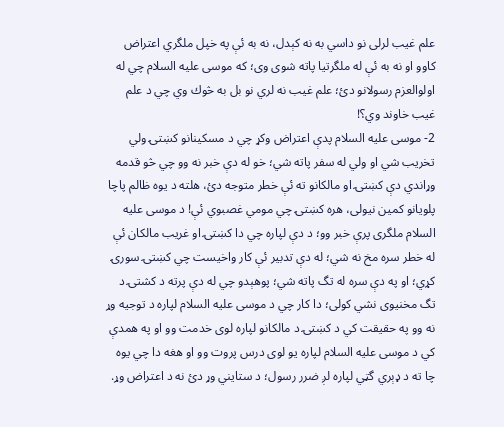علم غيب لرلى نو داسي به نه كېدل، نه به ئې په خپل ملگري اعتراض كاوو او نه به ئې له ملگرتيا پاته شوى وى؛ كه موسى عليه السلام چي له اولوالعزم رسولانو دئ؛ علم غيب نه لري نو بل به څوك وي چي د علم غيب خاوند وي؟!
2- موسى عليه السلام پدې اعتراض وكړ چي د مسكينانو كښتۍ ولي تخريب شي او ولي له سفر پاته شي؛ خو له دې خبر نه وو چي څو قدمه وړاندي دې كښتۍ او مالكانو ته ئې خطر متوجه دئ، هلته د يوه ظالم پاچا پلويانو كمين نيولى، هره كښتۍ چي مومي غصبوي ئې! د موسى عليه السلام ملگرى پرې خبر وو؛ د دې لپاره چي دا كښتۍ او غريب مالكان ئې له خطر سره مخ نه شي؛ له دې تدبير ئې كار واخيست چي كښتۍ سورۍ كړي؛ او په دې سره له تگ پاته شي؛ پوهېدو چي له دې پرته د كشتۍ د تگ مخنيوى نشي كولى؛ دا كار چي د موسى عليه السلام لپاره د توجيه وړ نه وو په حقيقت كي د كښتۍ د مالكانو لپاره لوى خدمت وو او په همدې كي د موسى عليه السلام لپاره يو لوى درس پروت وو او هغه دا چي يوه چا ته د ډېري گټي لپاره لږ ضرر رسول؛ د ستايني وړ دئ نه د اعتراض وړ.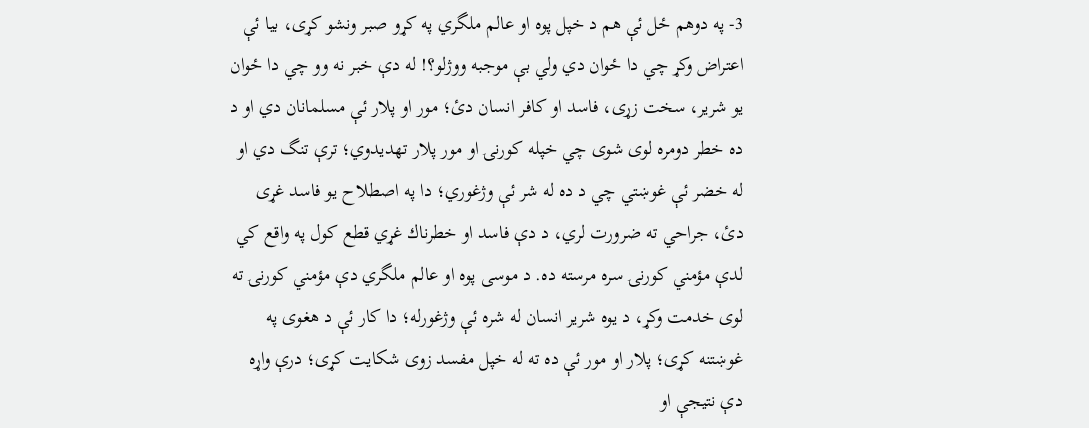3- په دوهم ځل ئې هم د خپل پوه او عالم ملگري په كړو صبر ونشو كړى، بيا ئې اعتراض وكړ چي دا ځوان دي ولي بې موجبه ووژلو؟! له دې خبر نه وو چي دا ځوان يو شرير، سخت زړى، فاسد او كافر انسان دئ؛ مور او پلار ئې مسلمانان دي او د ده خطر دومره لوى شوى چي خپله كورنۍ او مور پلار تهديدوي؛ ترې تنگ دي او له خضر ئې غوښتي چي د ده له شر ئې وژغوري؛ دا په اصطلاح يو فاسد غړى دئ، جراحي ته ضرورت لري، د دې فاسد او خطرناك غړي قطع كول په واقع كي لدې مؤمني كورنۍ سره مرسته ده. د موسى پوه او عالم ملگري دې مؤمني كورنۍ ته لوى خدمت وكړ، د يوه شرير انسان له شره ئې وژغورله؛ دا كار ئې د هغوى په غوښتنه كړى؛ پلار او مور ئې ده ته له خپل مفسد زوى شكايت كړى؛ درې واړه دې نتيجې او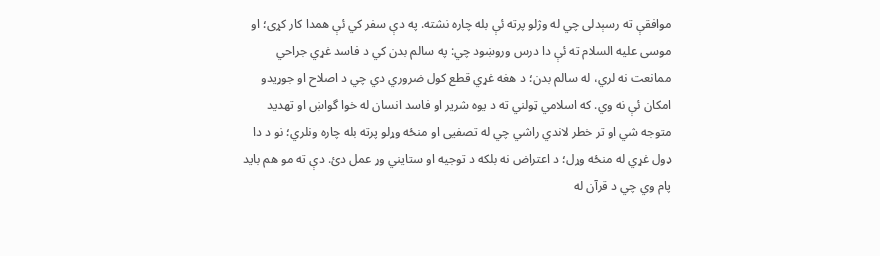موافقې ته رسېدلى چي له وژلو پرته ئې بله چاره نشته. په دې سفر كي ئې همدا كار كړى؛ او موسى عليه السلام ته ئې دا درس وروښود چي: په سالم بدن كي د فاسد غړي جراحي ممانعت نه لري، له سالم بدن؛ د هغه غړي قطع كول ضروري دي چي د اصلاح او جوړيدو امكان ئې نه وي. كه اسلامي ټولني ته د يوه شرير او فاسد انسان له خوا گواښ او تهديد متوجه شي او تر خطر لاندي راشي چي له تصفيى او منځه وړلو پرته بله چاره ونلري؛ نو د دا ډول غړي له منځه وړل؛ د اعتراض نه بلكه د توجيه او ستايني وړ عمل دئ. دې ته مو هم بايد پام وي چي د قرآن له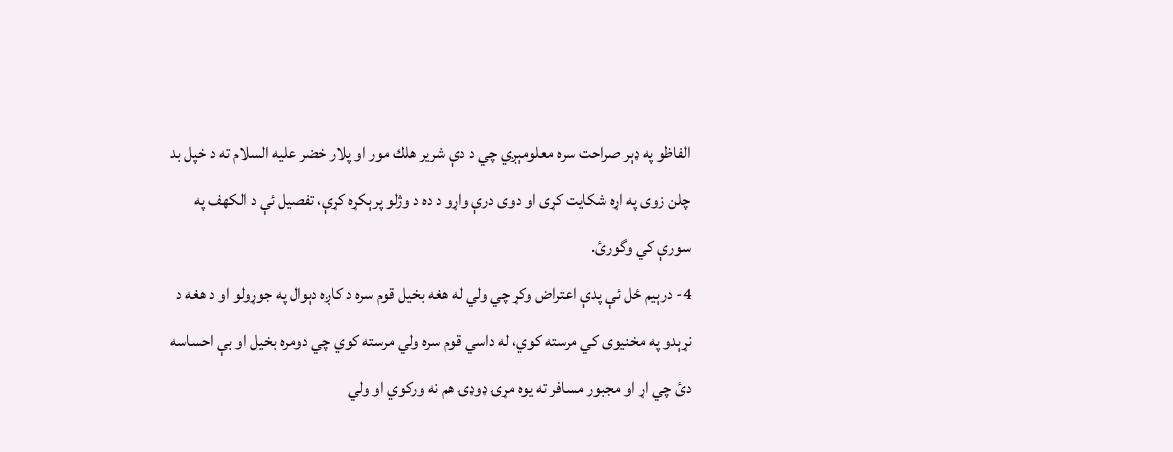الفاظو په ډېر صراحت سره معلومېږي چي د دې شرير هلك مور او پلار خضر عليه السلام ته د خپل بد چلن زوى په اړه شكايت كړى او دوى درې واړو د ده د وژلو پرېكړه كړې، تفصيل ئې د الكهف په سورې كي وگورئ.
4- درېيم ځل ئې پدې اعتراض وكړ چي ولي له هغه بخيل قوم سره د كاږه دېوال په جوړولو او د هغه د نړېدو په مخنيوى كي مرسته كوي، له داسي قوم سره ولي مرسته كوي چي دومره بخيل او بې احساسه دئ چي اړ او مجبور مسافر ته يوه مړۍ ډوډۍ هم نه وركوي او ولي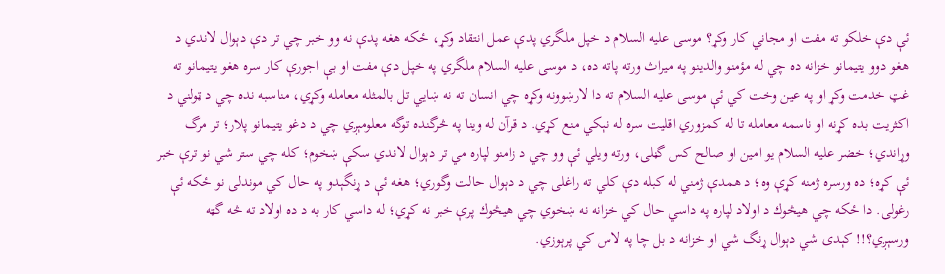ئې دې خلكو ته مفت او مجاني كار وكړ؟ موسى عليه السلام د خپل ملگري پدې عمل انتقاد وكړ، ځكه هغه پدې نه وو خبر چي تر دې دېوال لاندي د هغو دوو يتيمانو خزانه ده چي له مؤمنو والدينو په ميراث ورته پاته ده، د موسى عليه السلام ملگري په خپل دې مفت او بې اجورې كار سره هغو يتيمانو ته غټ خدمت وكړ او په عين وخت كي ئې موسى عليه السلام ته دا لارښوونه وكړه چي انسان ته نه ښايي تل بالمثله معامله وكړي، مناسبه نده چي د ټولني د اكثريت بده كړنه او ناسمه معامله تا له كمزوري اقليت سره له نېكي منع كړي. د قرآن له وينا په څرگنده توگه معلومېږي چي د دغو يتيمانو پلار؛ تر مرگ وړاندي؛ خضر عليه السلام يو امين او صالح كس گڼلى، ورته ويلي ئې وو چي د زامنو لپاره مي تر دېوال لاندي سكې ښخوم؛ كله چي ستر شي نو ترې خبر ئې كړه؛ ده ورسره ژمنه كړې وه؛ د همدې ژمني له كبله دې كلي ته راغلى چي د دېوال حالت وگوري؛ هغه ئې د ړنگېدو په حال كي موندلى نو ځكه ئې رغولى. دا ځكه چي هيڅوك د اولاد لپاره په داسي حال كي خزانه نه ښخوي چي هيڅوك پرې خبر نه كړي؛ له داسي كار به د ده اولاد ته څه گټه ورسېږي؟!! كېدى شي دېوال ړنگ شي او خزانه د بل چا په لاس كي پرېوزي.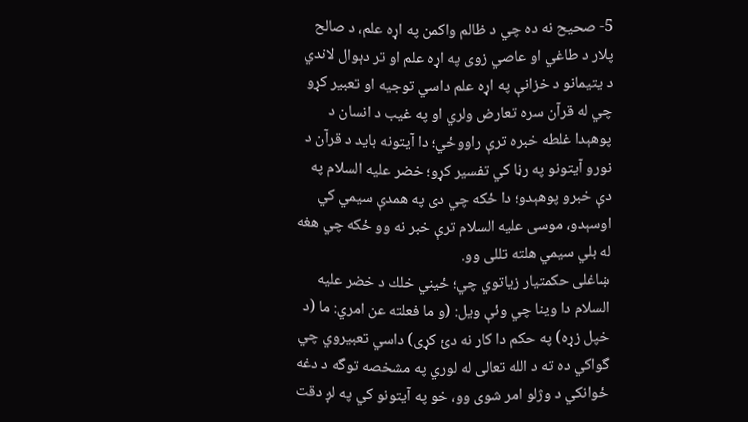5- صحيح نه ده چي د ظالم واكمن په اړه علم، د صالح پلار د طاغي او عاصي زوى په اړه علم او تر دېوال لاندي د يتيمانو د خزانې په اړه علم داسي توجيه او تعبير كړو چي له قرآن سره تعارض ولري او په غيب د انسان د پوهېدا غلطه خبره ترې راووځي؛ دا آيتونه بايد د قرآن د نورو آيتونو په رڼا كي تفسير كړو؛ خضر عليه السلام په دې خبرو پوهېدو؛ دا ځكه چي دى په همدې سيمي كي اوسېدو، موسى عليه السلام ترې خبر نه وو ځكه چي هغه له بلي سيمي هلته تللى وو.
ښاغلی حکمتيار زياتوي چي؛ ځيني خلك د خضر عليه السلام دا وينا چي وئې ويل: (و ما فعلته عن امري: ما (د خپل زړه) په حكم دا كار نه دئ كړى) داسي تعبيروي چي گواكي ده ته د الله تعالى له لوري په مشخصه توگه د دغه ځوانكي د وژلو امر شوى وو، خو په آيتونو كي په لږ دقت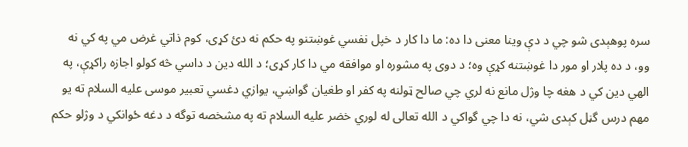سره پوهېدى شو چي د دې وينا معنى دا ده: ما دا كار د خپل نفسي غوښتنو په حكم نه دئ كړى، كوم ذاتي غرض مي په كي نه وو، د ده پلار او مور دا غوښتنه كړې وه؛ د دوى په مشوره او موافقه مي دا كار كړى؛ د الله دين د داسي څه كولو اجازه راكړې، په الهي دين كي د هغه چا وژل مانع نه لري چي صالح ټولنه په كفر او طغيان گواښي، يوازي دغسي تعبير موسى عليه السلام ته يو مهم درس گڼل كېدى شي، نه دا چي گواكي د الله تعالى له لوري خضر عليه السلام ته په مشخصه توگه د دغه ځوانكي د وژلو حكم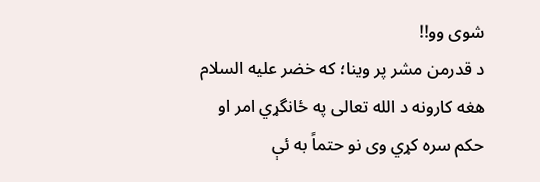شوى وو!!
د قدرمن مشر پر وينا؛ كه خضر عليه السلام هغه كارونه د الله تعالى په ځانگړي امر او حكم سره كړي وى نو حتماً به ئې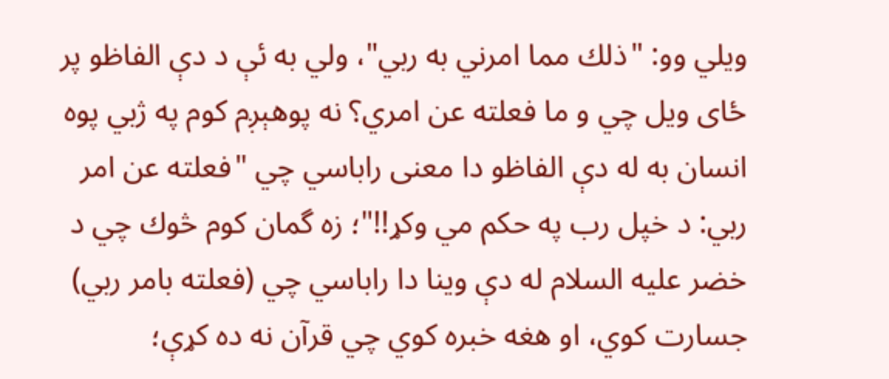ويلي وو: "ذلك مما امرني به ربي"، ولي به ئې د دې الفاظو پر ځاى ويل چي و ما فعلته عن امري؟ نه پوهېږم كوم په ژبي پوه انسان به له دې الفاظو دا معنى راباسي چي "فعلته عن امر ربي: د خپل رب په حكم مي وكړ!!"؛ زه گمان كوم څوك چي د خضر عليه السلام له دې وينا دا راباسي چي (فعلته بامر ربي) جسارت كوي، او هغه خبره كوي چي قرآن نه ده كړې؛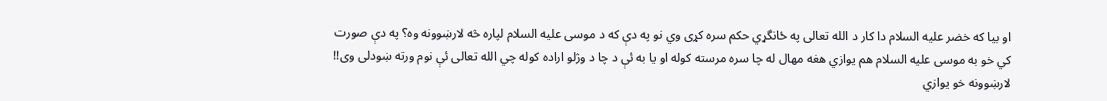او بيا كه خضر عليه السلام دا كار د الله تعالى په ځانگړي حكم سره كړى وي نو په دې كه د موسى عليه السلام لپاره څه لارښوونه وه؟ په دې صورت كي خو به موسى عليه السلام هم يوازي هغه مهال له چا سره مرسته كوله او يا به ئې د چا د وژلو اراده كوله چي الله تعالى ئې نوم ورته ښودلى وى!! لارښوونه خو يوازي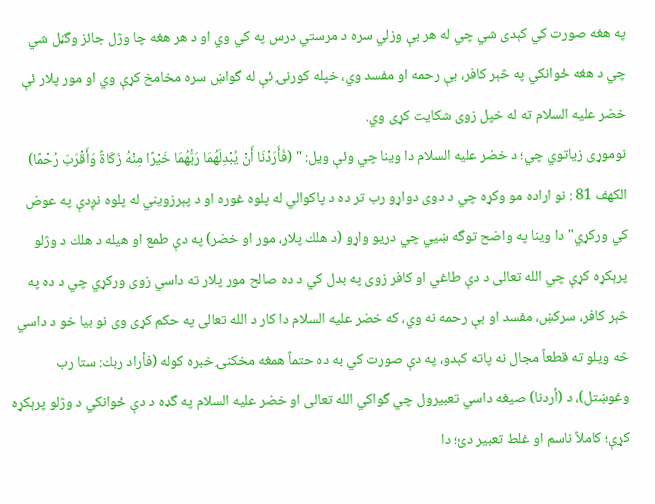په هغه صورت كي كېدى شي چي له هر بې وزلي سره د مرستي درس په كي وي او د هر هغه چا وژل جائز وگڼل شي چي د هغه ځوانكي په څېر كافر، بې رحمه او مفسد وي، خپله كورنۍ ئې له گواښ سره مخامخ كړې وي او مور پلار ئې خضر عليه السلام ته له خپل زوى شكايت كړى وي.
نوموړی زياتوي چي؛ د خضر عليه السلام دا وينا چي وئې ويل: " (فَأَرَدْنَا أَنْ يُبْدِلَهُمَا رَبُّهُمَا خَيْرًا مِنْهُ زَكَاةً وَأَقْرَبَ رُحْمًا) الكهف 81 : نو اراده مو وكړه چي د دوى دواړو رب تر ده د پاكوالي له پلوه غوره او د پېرزويني له پلوه نږدې په عوض كي وركړي" دا وينا په واضح توگه ښيي چي دريو واړو (د هلك پلار، مور او خضر) په دې طمع او هيله د هلك د وژلو پرېكړه كړې چي الله تعالى د دې طاغي او كافر زوى په بدل كي د ده صالح مور پلار ته داسي زوى وركړي چي د ده په څېر كافر، سركښ، مفسد او بې رحمه نه وي، كه خضر عليه السلام دا كار د الله تعالى په حكم كړى وى نو بيا خو د داسي څه ويلو ته قطعاً مجال نه پاته كېدو، په دې صورت كي به ده حتماً همغه مخكنۍ خبره كوله (فأراد ربك: ستا رب وغوښتل)، د (أردنا) صيغه داسي تعبيرول چي گواكي الله تعالى او خضر عليه السلام په گډه د دې ځوانكي د وژلو پرېكړه كړې؛ كاملاً ناسم او غلط تعبير دئ؛ دا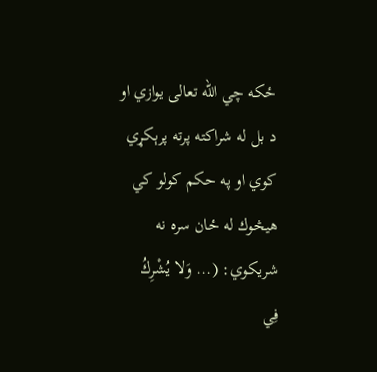ځكه چي الله تعالى يوازي او د بل له شراكته پرته پرېكړي كوي او په حكم كولو كي هيڅوك له ځان سره نه شريكوي: (... وَلا يُشْرِكُ فِي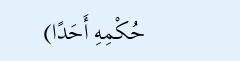حُكْمِهِ أَحَدًا)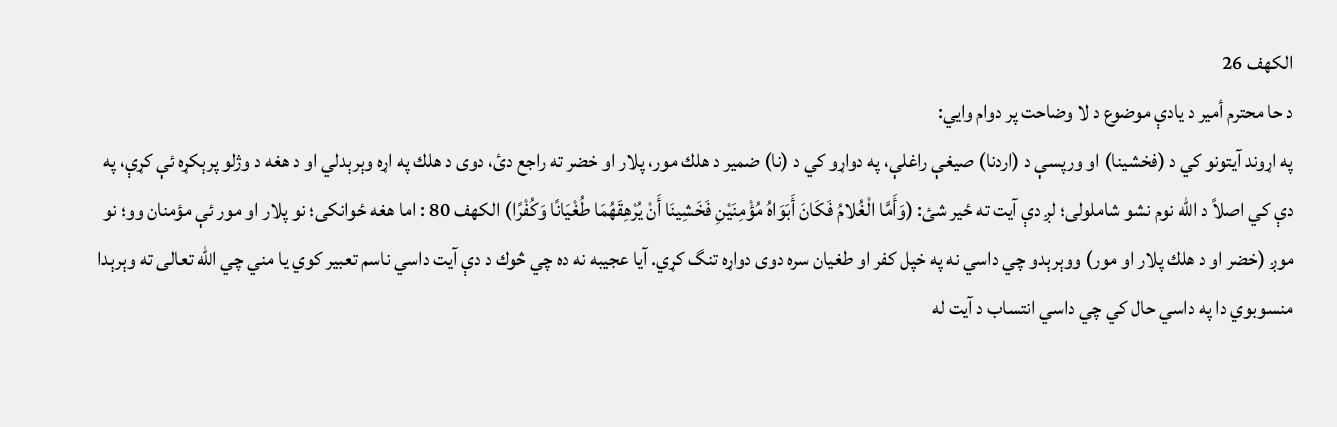الكهف 26
د حا محترم أمير د يادې موضوع د لا وضاحت پر دوام وايي:
په اړوند آيتونو كي د (فخشينا) او ورپسې د (اردنا) صيغې راغلې، په دواړو كي د (نا) ضمير د هلك مور، پلار او خضر ته راجع دئ، دوى د هلك په اړه وېرېدلي او د هغه د وژلو پرېكړه ئې كړې، په دې كي اصلاً د الله نوم نشو شاملولى؛ لږ دې آيت ته ځير شئ: (وَأَمَّا الْغُلامُ فَكَانَ أَبَوَاهُ مُؤْمِنَيْنِ فَخَشِينَا أَنْ يُرْهِقَهُمَا طُغْيَانًا وَكُفْرًا) الكهف 80 : اما هغه ځوانكى؛ نو پلار او مور ئې مؤمنان وو؛ نو موږ (خضر او د هلك پلار او مور) ووېرېدو چي داسي نه په خپل كفر او طغيان سره دوى دواړه تنگ كړي. آيا عجيبه نه ده چي څوك د دې آيت داسي ناسم تعبير كوي يا مني چي الله تعالى ته وېرېدا منسوبوي دا په داسي حال كي چي داسي انتساب د آيت له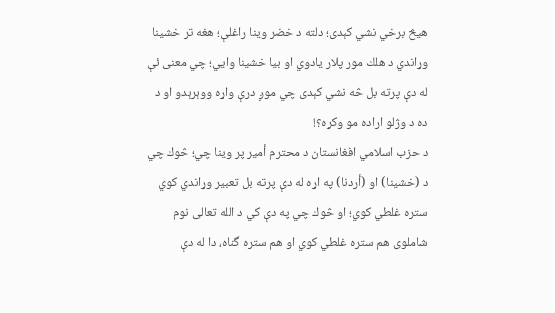هيڅ برخي نشي كېدى؛ دلته د خضر وينا راغلې؛ هغه تر خشينا وړاندي د هلك مور پلار يادوي او بيا خشينا وايي؛ چي معنى ئې له دې پرته بل څه نشي كېدى چي موږ درې واړه ووېرېدو او د ده د وژلو اراده مو وكړه؟!
د حزب اسلامي افغانستان د محترم أمير پر وينا چي؛ څوك چي د (خشينا) او (أردنا) په اړه له دې پرته بل تعبير وړاندي كوي ستره غلطي كوي؛ او څوك چي په دې كي د الله تعالى نوم شاملوى هم ستره غلطي كوي او هم ستره گناه، دا له دې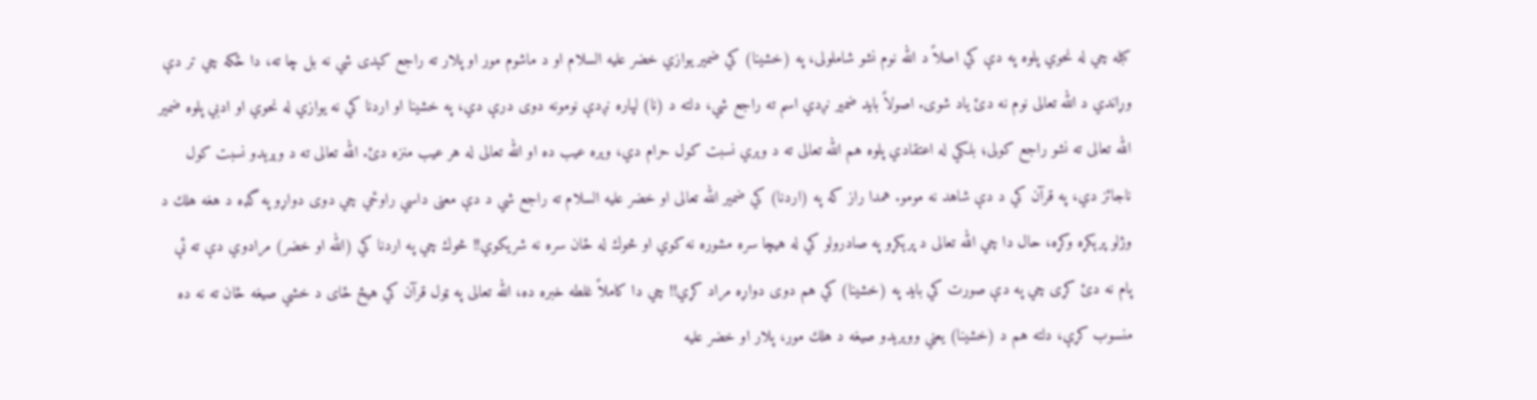كبله چي له نحوي پلوه په دې كي اصلاً د الله نوم نشو شاملولى، په (خشينا) كي ضمير يوازي خضر عليه السلام او د ماشوم مور او پلار ته راجع كېدى شي نه بل چا ته، دا ځكه چي تر دې وړاندي د الله تعالى نوم نه دئ ياد شوى. اصولاً بايد ضمير نږدي اسم ته راجع شي، دلته د (نا) لپاره نږدې نومونه دوى درې دي، په خشينا او اردنا كي نه يوازي له نحوي او ادبي پلوه ضمير الله تعالى ته نشو راجع كولى؛ بلكي له اعتقادي پلوه هم الله تعالى ته د وېري نسبت كول حرام دي، وېره عيب ده او الله تعالى له هر عيب منزه دئ. الله تعالى ته د وېرېدو نسبت كول ناجائز دي، په قرآن كي د دې شاهد نه مومو. همدا راز كه په (اردنا) كي ضمير الله تعالى او خضر عليه السلام ته راجع شي د دې معنى داسي راوځي چي دوى دواړو په گډه د هغه هلك د وژلو پرېكړه وكړه، حال دا چي الله تعالى د پرېكړو په صادرولو كي له هيچا سره مشوره نه كوي او څوك له ځان سره نه شريكوي!! څوك چي په اردنا كي (الله او خضر) مرادوي دې ته ئې پام نه دئ كړى چي په دې صورت كي بايد په (خشينا) كي هم دوى دواړه مراد كړي!! چي دا كاملاً غلطه خبره ده، الله تعالى په ټول قرآن كي هيڅ ځاى د خشي صيغه ځان ته نه ده منسوب كړې، دلته هم د (خشينا) يعني ووېرېدو صيغه د هلك مور، پلار او خضر عليه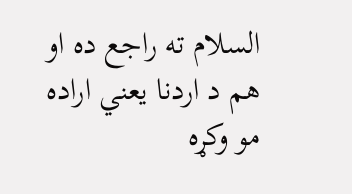السلام ته راجع ده او هم د اردنا يعني اراده مو وكړه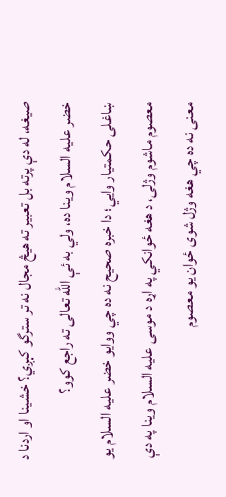صيغه، له دې پرته بل تعبير ته هيڅ مجال نه تر سترگو كېږي؟ خشينا او اردنا د خضر عليه السلام وينا ده، ولي به ئې الله تعالى ته راجع كوو؟
ښاغلی حکمتيار وايي؛ دا خبره صحيح نه ده چي ووايو خضر عليه السلام يو معصوم ماشوم وژلى، د هغه ځوانكي په اړه د موسى عليه السلام وينا په دې معنى نه ده چي هغه وژل شوى ځوان يو معصوم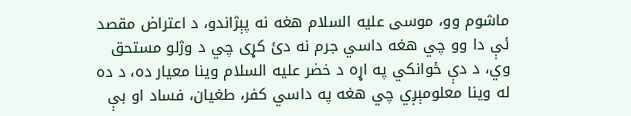ماشوم وو، موسى عليه السلام هغه نه پېژاندو، د اعتراض مقصد ئې دا وو چي هغه داسي جرم نه دئ كړى چي د وژلو مستحق وي، د دې ځوانكي په اړه د خضر عليه السلام وينا معيار ده، د ده له وينا معلومېږي چي هغه په داسي كفر، طغيان، فساد او بې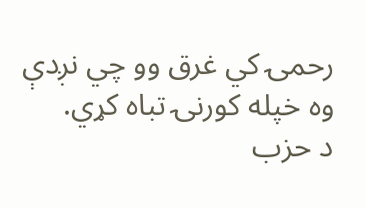رحمۍ كي غرق وو چي نږدې وه خپله كورنۍ تباه كړي.
د حزب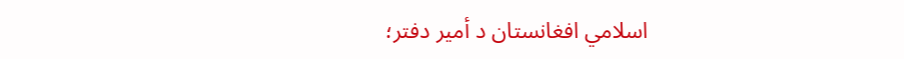اسلامي افغانستان د أمير دفتر؛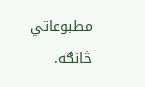مطبوعاتي څانګه.